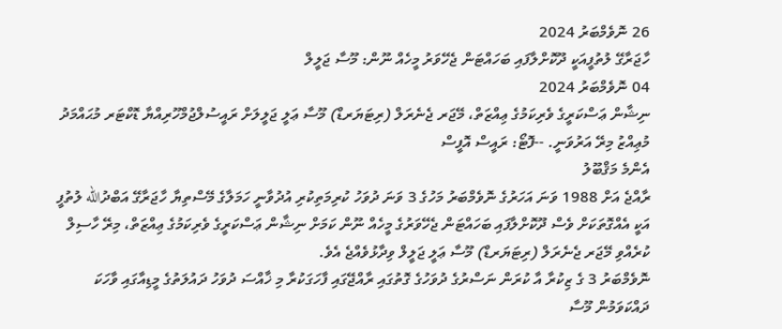26 ނޮވެމްބަރު 2024
ހާޖަރާގޭ ލުތުފީއަކީ ދޫކޮށްލާފައި ބަހައްޓަން ޖެހޭވަރު މީހެއް ނޫން: މޫސާ ޖަލީލް
04 ނޮވެމްބަރު 2024
ނިޝާން ޢަސްކަރީގެ ވެރިކަމުގެ ޢިއްޒަތް، މޭޖަރ ޖެނެރަލް (ރިޓަޔަރޑް) މޫސާ ޢަލީ ޖަލީލަށް ރައީސުލްޖުމްހޫރިއްޔާ ޑޮކްޓަރ މުޙައްމަދު މުޢިއްޒު މިރޭ އަރުވަނީ. --ފޮޓޯ: ރައީސް އޮފީސް
އެންމެ މަޤްބޫލު
ރާއްޖެ އަށް 1988 ވަނަ އަހަރުގެ ނޮވެމްބަރު މަހުގެ 3 ވަނަ ދުވަހު ކުރިމަތިކުރި އުދުވާނީ ހަމަލާގެ މޭސްތިޔާ ހާޖަރާގޭ އަބްދުالله ލުތުފީ އަކީ އެއްގޮތަކަށް ވެސް ދޫކޮށްލާފައި ބަހައްޓަން ޖެހޭވަރުގެ މީހެއް ނޫން ކަމަށް ނިޝާން ޢަސްކަރީގެ ވެރިކަމުގެ ޢިއްޒަތް، މިރޭ ހާސިލް ކުރެއްވި މޭޖަރ ޖެނެރަލް (ރިޓަޔަރޑް) މޫސާ ޢަލީ ޖަލީލް ވިދާޅުވެއްޖެ އެވެ.
ނޮވެމްބަރު 3 ގެ ޒިކުރާ އާ ކުރަން ނަސްރުގެ ދުވަހުގެ ގޮތުގައި ރާއްޖޭގައި ފާހަގަކުރާ މި ޚާއްސަ ދުވަހު ދައުލަތުގެ މީޑިއާގައި ވާހަކަ ދައްކަވަމުން މޫސާ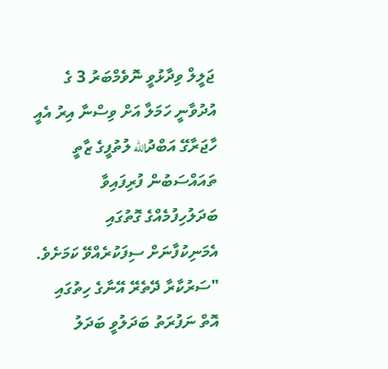ޖަލީލް ވިދާޅުވީ ނޮވެމްބަރު 3 ގެ އުދުވާނީ ހަމަލާ އަށް ވިސްނާ އިރު އެއީ ހާޖަރާގޭ އަބްދުالله ލުތުފީގެ ޒާތީ ތައައްސަބުން ފުރިފައިވާ ބަދަލުހިފުމެއްގެ ގޮތުގައި އެމަނިކުފާނަށް ސިފަކުރެއްވޭ ކަމަށެވެ.
"ސަރުކާރާ ދޭތެރޭ އޭނާގެ ހިތުގައި އޮތް ނަފުރަތު ބަދަލުވީ ބަދަލު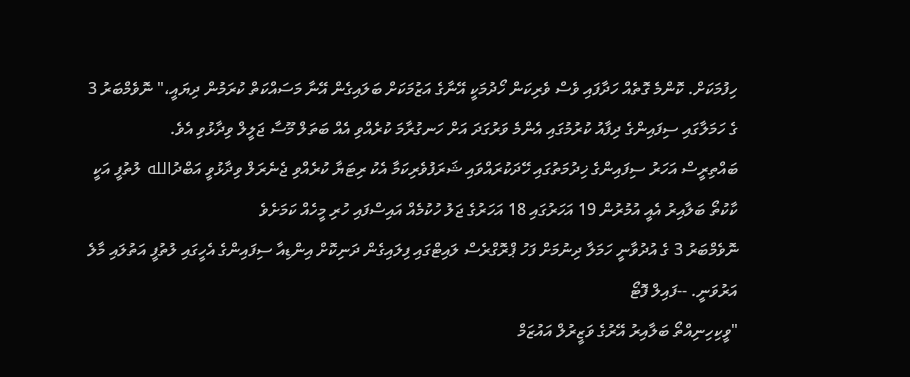ހިފުމަކަށް. ކޮންމެ ގޮތެއް ހަދާފައި ވެސް ވެރިކަން ހޯދުމަކީ އޭނާގެ އަޒުމަކަށް ބަލައިގެން އޭނާ މަސައްކަތް ކުރަމުން ދިޔައީ،" ނޮވެމްބަރު 3 ގެ ހަމަލާގައި ސިފައިންގެ ދިފާއު ކުރުމުގައި އެންމެ ވަރުގަދަ އަށް ހަނގުރާމަ ކުރެއްވި އެއް ބަތަލް މޫސާ ޖަލީލް ވިދާޅުވި އެވެ.
ބައްތިރީސް އަހަރު ސިފައިންގެ ޚިދުމަތުގައި ހޭދަކުރައްވައި ޝަރަފުވެރިކަމާ އެކު ރިޓަޔާ ކުރެއްވި ޖެނެރަލް ވިދާޅުވީ އަބްދުالله ލުތުފީ އަކީ ކާކުތޯ ބަލާއިރު އެއީ އުމުރުން 19 އަހަރުގައި 18 އަހަރުގެ ޖަލު ހުކުމެއް އައިސްފައި ހުރި މީހެއް ކަމަށެވެ
ނޮވެމްބަރު 3 ގެ އުދުވާނީ ހަމަލާ ދިނުމަށް ފަހު ޕްރޮގްރެސް ލައިޓްގައި ފިލައިގެން ދަނިކޮށް އިންޑިއާ ސިފައިންގެ އެހީގައި ލުތުފީ އަތުލައި މާލެ އަރުވަނީ. --ފައިލް ފޮޓޯ
"ވީކިހިނިއްތޯ ބަލާއިރު އޭރުގެ ވަޒީރުލް އައުޒަމް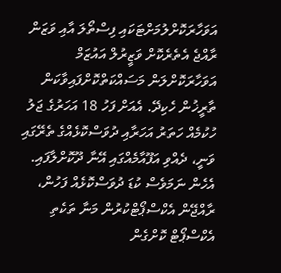އަވަހާރަކޮށްލުމަށްޓަކައި ފިސްތޯލަ އާއި ވަޒަން ރާއްޖެ އެތެރެކޮށް ވަޒީރުލް އައުޒަމް އަވަހާރަކޮށްލަން މަސައްކަތްކޮށްފައިވާކަން ތާރީޚުން ހެކިދޭ. އެއަށް ފަހު 18 އަހަރުގެ ޖަލު ހުކުމެއް ހަތަރު އަހަރާއި ދުވަސްކޮޅެއްގެ ތެރޭގައި ވަނީ، ދެއްވި އަފޫއާމެއްގައި އޭނާ ދޫކޮށްލާފައި. އެހެން ނަމަވެސް ކުޑަ ދުވަސްކޮޅެއް ފަހުން، ރާއްޖޭން އެކްސްޕޯޓްކުރުން މަނާ ތަކެތި އެކްސްޕޯޓް ކޮށްގެން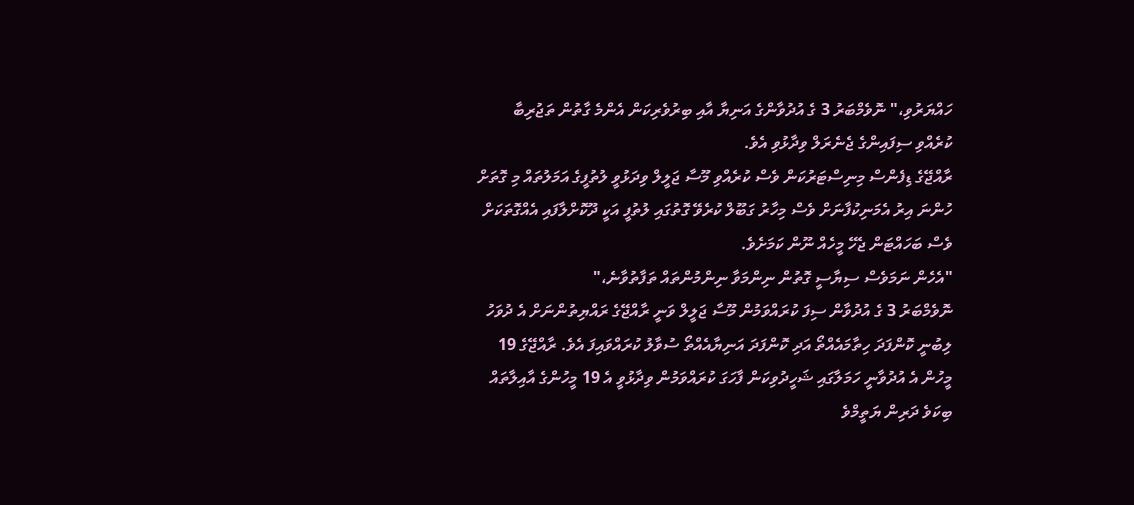ހައްޔަރުވި،" ނޮވެމްބަރު 3 ގެ އުދުވާންގެ އަނިޔާ އާއި ބިރުވެރިކަން އެންމެ ގާތުން ތަޖުރިބާ ކުރެއްވި ސިފައިންގެ ޖެނެރަލް ވިދާޅުވި އެވެ.
ރާއްޖޭގެ ޑިފެންސް މިނިސްޓަރުކަން ވެސް ކުރެއްވި މޫސާ ޖަލީލް ވިދަޅުވީ ލުތުފީގެ އަމަލުތައް މި ގޮތަށް ހުންނަ އިރު އެމަނިކުފާނަށް ވެސް މިހާރު ގަބޫލް ކުރެވޭ ގޮތުގައި ލުތުފީ އަކީ ދޫކޮށްލާފައި އެއްގޮތަކަށް ވެސް ބަހައްޓަން ޖެހޭ މީހެއް ނޫން ކަމަށެވެ.
"އެހެން ނަމަވެސް ސިޔާސީ ގޮތުން ނިންމަވާ ނިންމުންތައް ތަފާތުވާނެ،"
ނޮވެމްބަރު 3 ގެ އުދުވާން ސިފަ ކުރައްވަމުން މޫސާ ޖަލީލް ވަނީ ރާއްޖޭގެ ރައްޔިތުންނަށް އެ ދުވަހު ލިބުނީ ކޮންފަދަ ހިތާމައެއްތޯ އަދި ކޮންފަދަ އަނިޔާއެއްތޯ ސުވާލު ކުރައްވައިފަ އެވެ. ރާއްޖޭގެ 19 މީހުން އެ އުދުވާނީ ހަމަލާގައި ޝަހީދުވިކަން ފާހަގަ ކުރައްވަމުން ވިދާޅުވީ އެ 19 މީހުންގެ އާއިލާތައް ބިކަވެ ދަރިން ޔަތީމްވެ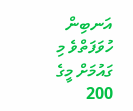އަނބިން ހުވަފަތްވެ މި ގައުމަށް މީގެ 200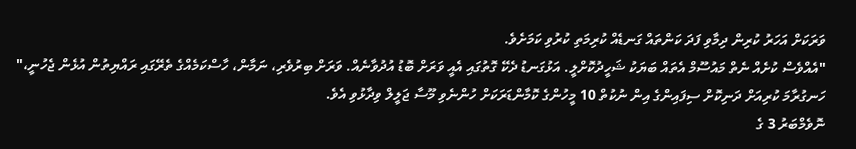ވަރަކަށް އަހަރު ކުރިން ދިމާވި ފަދަ ކަންތައް ގަނޑެއް ކުރިމަތި ކުރުވި ކަމަށެވެ.
"އެއްވެސް ކުށެއް ނެތް މައުސޫމް އެތައް ބަޔަކު ޝަހީދުކޮށްލީ. އަޅުގަނޑު ދެކޭ ގޮތުގައި އެއީ ވަރަށް ބޮޑު އުދުވާނެއް. ވަރަށް ބިރުވެރި، ނަމާން، ހާސްކަމެއްގެ ތެރޭގައި ރައްޔިތުން އުޅެން ޖެހުނީ،" ހަނގުރާމަ ކުރިއަށް ދަނިކޮށް ސިފައިންގެ އިން ނުކުތް 10 މީހުންގެ ކޮމާންޑަރަކަށް ހުންނެވި މޫސާ ޖަލީލް ވިދާޅުވި އެވެ.
ނޮވެމްބަރު 3 ގެ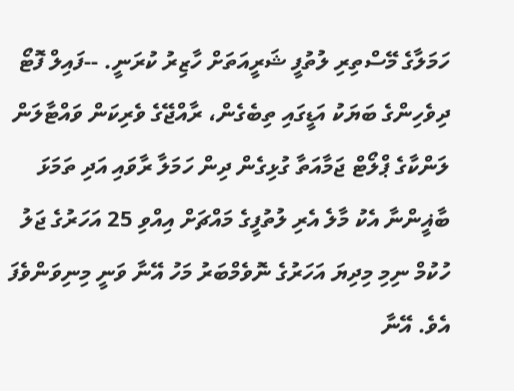ހަމަލާގެ މޭސްތިރި ލުތުފީ ޝަރީއަތަށް ހާޒިރު ކުރަނީ. --ފައިލް ފޮޓޯ
ދިވެހިންގެ ބަޔަކު އަޑީގައި ތިބެގެން، ރާއްޖޭގެ ވެރިކަން ވައްޓާލަން ލަންކާގެ ޕްލޯޓް ޖަމާއަތާ ގުޅިގެން ދިން ހަމަލާ ރާވައި އަދި ތަމަޅަ ބާޣީންނާ އެކު މާލެ އެރި ލުތުފީގެ މައްޗަށް އިއްވި 25 އަހަރުގެ ޖަލު ހުކުމް ނިމި މިދިޔަ އަހަރުގެ ނޮވެމްބަރު މަހު އޭނާ ވަނީ މިނިވަންވެފަ އެވެ. އޭނާ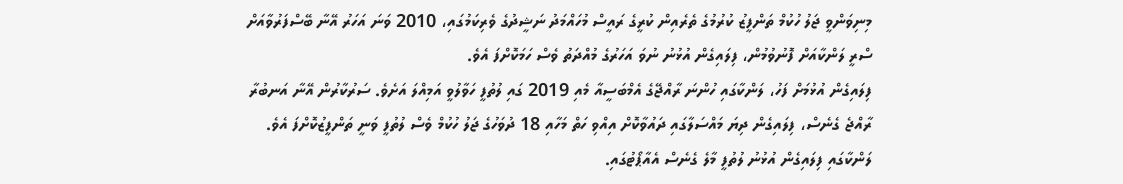މިނިވަންވީ ޖަލު ހުކުމް ތަންފީޒު ކުރުމުގެ ތެރެއިން ކުރީގެ ރައީސް މުހައްމަދު ނަޝީދުގެ ވެރިކަމުގައި، 2010 ވަނަ އަހަރު އޭނާ ބޭސްފަރުވާއަށް ސްރީ ލަންކާއަށް ފޮނުވުމުން، ފިލައިގެން އުޅުނު ނުވަ އަހަރުގެ މުއްދަތު ވެސް ހަމަކޮށްފަ އެވެ.
ފިލައިގެން އުޅުމަށް ފަހު، ލަންކާގައި ހުންނަ ރާއްޖޭގެ އެމްބަސީއާ މެއި 2019 ގައި ލުތުފީ ހަވާލުވީ އަމިއްލަ އަށެވެ. ސަރުކާރުން އޭނާ އަނބުރާ ރާއްޖެ ގެނެސް، ފިލައިގެން ދިޔަ މައްސަލާގައި ދައުވާކޮށް އިއްވި ހަތް މަހާއި 18 ދުވަހުގެ ޖަލު ހުކުމް ވެސް ލުތުފީ ވަނީ ތަންފީޒުކޮށްފަ އެވެ.
ލަންކާގައި ފިލައިގެން އުޅުނު ލުތުފީ މާލެ ގެނެސް އެއާޕޯޓުގައި.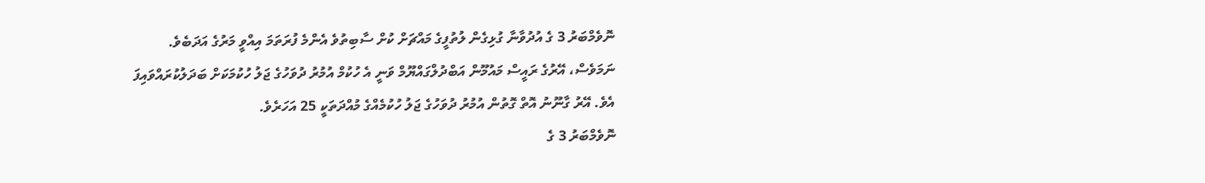ނޮވެމްބަރު 3 ގެ އުދުވާނާ ގުޅިގެން ލުތުފީގެ މައްޗަށް ކުށް ސާބިތުވެ އެންމެ ފުރަތަމަ އިއްވީ މަރުގެ އަދަބެވެ. ނަމަވެސް، އޭރުގެ ރައީސް މައުމޫން އަބްދުލްގައްޔޫމް ވަނީ އެ ހުކުމް އުމުރު ދުވަހުގެ ޖަލު ހުކުމަކަށް ބަދަލުކުރައްވައިފަ އެވެ. އޭރު ގާނޫނު އޮތް ގޮތުން އުމުރު ދުވަހުގެ ޖަލު ހުކުމެއްގެ މުއްދަތަކީ 25 އަހަރެވެ.
ނޮވެމްބަރު 3 ގެ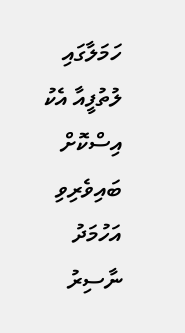ހަމަލާގައި ލުތުފީއާ އެކު އިސްކޮށް ބައިވެރިވި އަހުމަދު ނާސިރު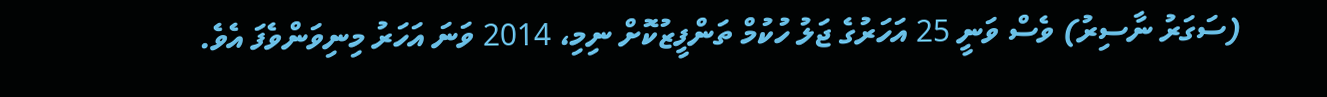(ސަގަރު ނާސިރު) ވެސް ވަނީ 25 އަހަރުގެ ޖަލު ހުކުމް ތަންފީޒުކޮށް ނިމި، 2014 ވަނަ އަހަރު މިނިވަންވެފަ އެވެ.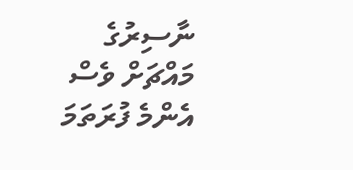ނާސިރުގެ މައްޗަށް ވެސް އެންމެ ފުރަތަމަ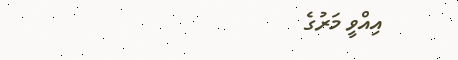އިއްވީ މަރުގެ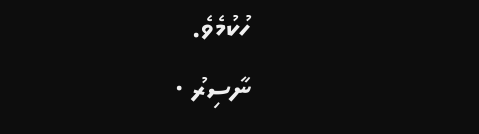ހުކުމެވެ.
ނާސިރު ·